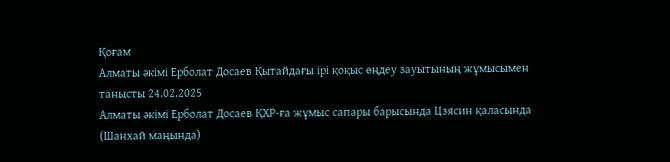Қоғам
Алматы әкімі Ерболат Досаев Қытайдағы ірі қоқыс өңдеу зауытының жұмысымен танысты 24.02.2025
Алматы әкімі Ерболат Досаев ҚХР-ға жұмыс сапары барысында Цзясин қаласында (Шанхай маңында)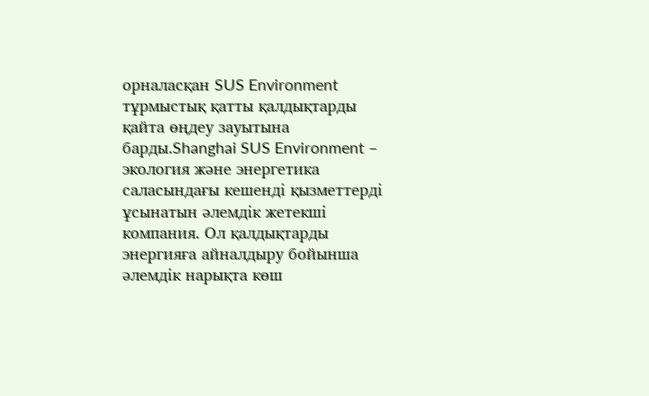орналасқан SUS Environment тұрмыстық қатты қалдықтарды қайта өңдеу зауытына барды.Shanghai SUS Environment – экология және энергетика саласындағы кешенді қызметтерді ұсынатын әлемдік жетекші компания. Ол қалдықтарды энергияға айналдыру бойынша әлемдік нарықта көш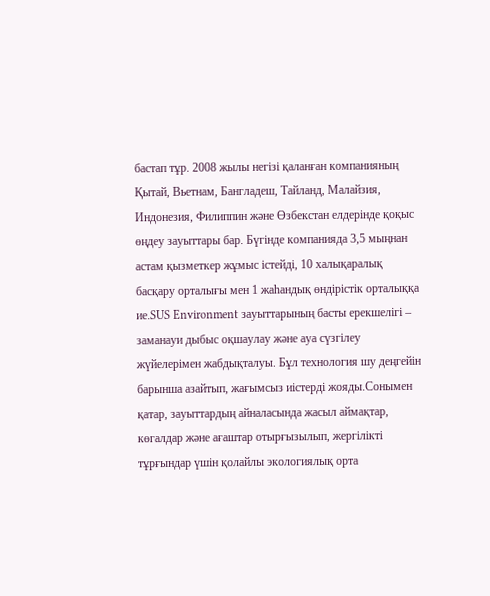бастап тұр. 2008 жылы негізі қаланған компанияның Қытай, Вьетнам, Бангладеш, Тайланд, Малайзия, Индонезия, Филиппин және Өзбекстан елдерінде қоқыс өңдеу зауыттары бар. Бүгінде компанияда 3,5 мыңнан астам қызметкер жұмыс істейді, 10 халықаралық басқару орталығы мен 1 жаһандық өндірістік орталыққа ие.SUS Environment зауыттарының басты ерекшелігі – заманауи дыбыс оқшаулау және ауа сүзгілеу жүйелерімен жабдықталуы. Бұл технология шу деңгейін барынша азайтып, жағымсыз иістерді жояды.Сонымен қатар, зауыттардың айналасында жасыл аймақтар, көгалдар және ағаштар отырғызылып, жергілікті тұрғындар үшін қолайлы экологиялық орта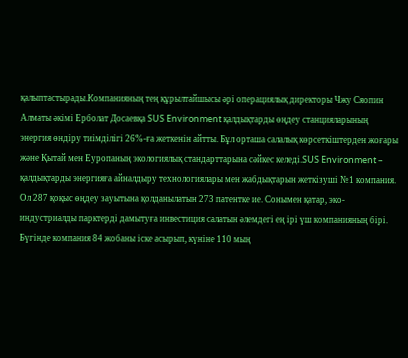қалыптастырады.Компанияның тең құрылтайшысы әрі операциялық директоры Чжу Сяопин Алматы әкімі Ерболат Досаевқа SUS Environment қалдықтарды өңдеу станцияларының энергия өндіру тиімділігі 26%-ға жеткенін айтты. Бұл орташа салалық көрсеткіштерден жоғары және Қытай мен Еуропаның экологиялық стандарттарына сәйкес келеді.SUS Environment – қалдықтарды энергияға айналдыру технологиялары мен жабдықтарын жеткізуші №1 компания. Ол 287 қоқыс өңдеу зауытына қолданылатын 273 патентке ие. Сонымен қатар, эко-индустриалды парктерді дамытуға инвестиция салатын әлемдегі ең ірі үш компанияның бірі. Бүгінде компания 84 жобаны іске асырып, күніне 110 мың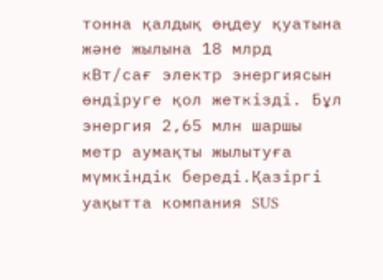тонна қалдық өңдеу қуатына және жылына 18 млрд кВт/сағ электр энергиясын өндіруге қол жеткізді. Бұл энергия 2,65 млн шаршы метр аумақты жылытуға мүмкіндік береді.Қазіргі уақытта компания SUS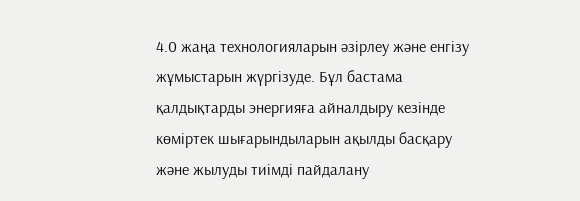4.0 жаңа технологияларын әзірлеу және енгізу жұмыстарын жүргізуде. Бұл бастама қалдықтарды энергияға айналдыру кезінде көміртек шығарындыларын ақылды басқару және жылуды тиімді пайдалану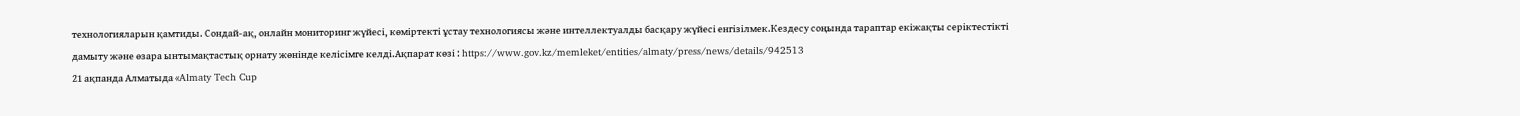технологияларын қамтиды. Сондай-ақ, онлайн мониторинг жүйесі, көміртекті ұстау технологиясы және интеллектуалды басқару жүйесі енгізілмек.Кездесу соңында тараптар екіжақты серіктестікті дамыту және өзара ынтымақтастық орнату жөнінде келісімге келді.Ақпарат көзі : https://www.gov.kz/memleket/entities/almaty/press/news/details/942513
21 ақпанда Алматыда «Almaty Tech Cup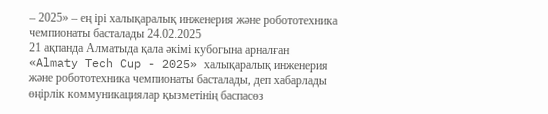– 2025» – ең ірі халықаралық инженерия және робототехника чемпионаты басталады 24.02.2025
21 ақпанда Алматыда қала әкімі кубогына арналған «Almaty Tech Cup - 2025» халықаралық инженерия және робототехника чемпионаты басталады, деп хабарлады өңірлік коммуникациялар қызметінің баспасөз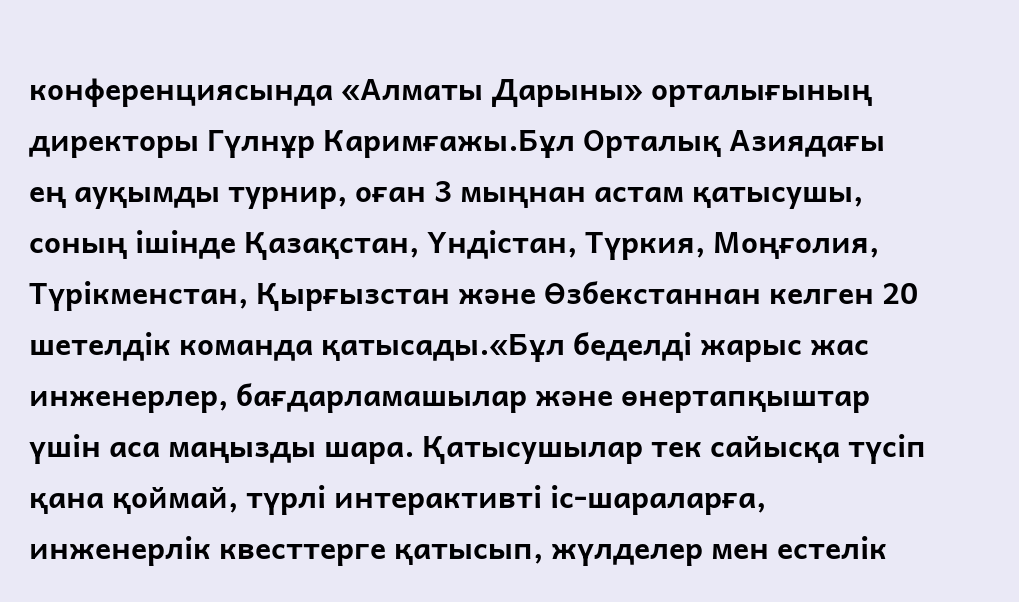конференциясында «Алматы Дарыны» орталығының директоры Гүлнұр Каримғажы.Бұл Орталық Азиядағы ең ауқымды турнир, оған 3 мыңнан астам қатысушы, соның ішінде Қазақстан, Үндістан, Түркия, Моңғолия, Түрікменстан, Қырғызстан және Өзбекстаннан келген 20 шетелдік команда қатысады.«Бұл беделді жарыс жас инженерлер, бағдарламашылар және өнертапқыштар үшін аса маңызды шара. Қатысушылар тек сайысқа түсіп қана қоймай, түрлі интерактивті іс-шараларға, инженерлік квесттерге қатысып, жүлделер мен естелік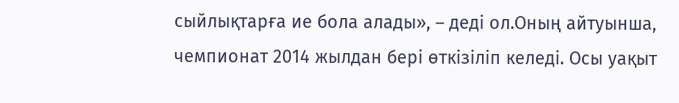сыйлықтарға ие бола алады», – деді ол.Оның айтуынша, чемпионат 2014 жылдан бері өткізіліп келеді. Осы уақыт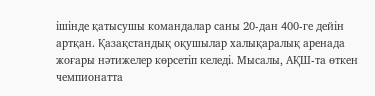ішінде қатысушы командалар саны 20-дан 400-ге дейін артқан. Қазақстандық оқушылар халықаралық аренада жоғары нәтижелер көрсетіп келеді. Мысалы, АҚШ-та өткен чемпионатта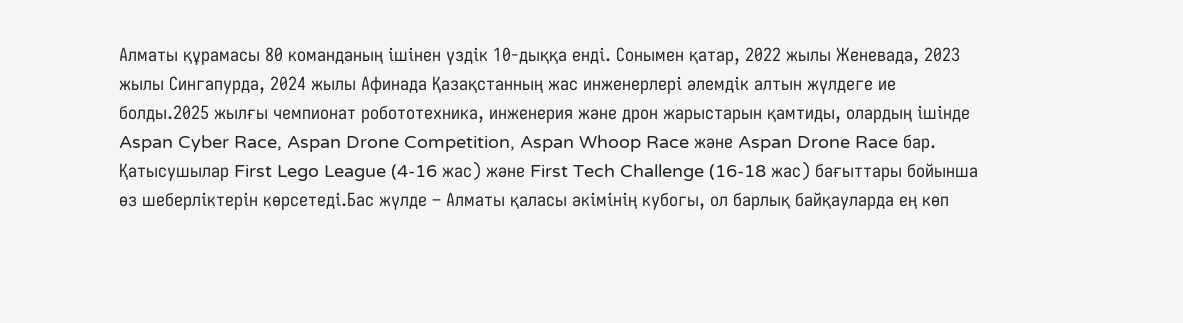Алматы құрамасы 80 команданың ішінен үздік 10-дыққа енді. Сонымен қатар, 2022 жылы Женевада, 2023 жылы Сингапурда, 2024 жылы Афинада Қазақстанның жас инженерлері әлемдік алтын жүлдеге ие болды.2025 жылғы чемпионат робототехника, инженерия және дрон жарыстарын қамтиды, олардың ішінде Aspan Cyber Race, Aspan Drone Competition, Aspan Whoop Race және Aspan Drone Race бар. Қатысушылар First Lego League (4-16 жас) және First Tech Challenge (16-18 жас) бағыттары бойынша өз шеберліктерін көрсетеді.Бас жүлде – Алматы қаласы әкімінің кубогы, ол барлық байқауларда ең көп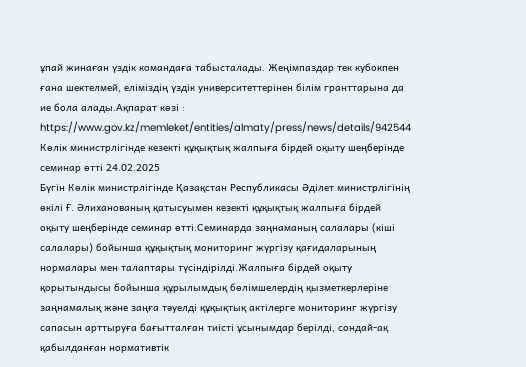ұпай жинаған үздік командаға табысталады. Жеңімпаздар тек кубокпен ғана шектелмей, еліміздің үздік университеттерінен білім гранттарына да ие бола алады.Ақпарат көзі : https://www.gov.kz/memleket/entities/almaty/press/news/details/942544
Көлік министрлігінде кезекті құқықтық жалпыға бірдей оқыту шеңберінде семинар өтті 24.02.2025
Бүгін Көлік министрлігінде Қазақстан Республикасы Әділет министрлігінің өкілі Ғ. Әлиханованың қатысуымен кезекті құқықтық жалпыға бірдей оқыту шеңберінде семинар өтті.Семинарда заңнаманың салалары (кіші салалары) бойынша құқықтық мониторинг жүргізу қағидаларының нормалары мен талаптары түсіндірілді.Жалпыға бірдей оқыту қорытындысы бойынша құрылымдық бөлімшелердің қызметкерлеріне заңнамалық және заңға тәуелді құқықтық актілерге мониторинг жүргізу сапасын арттыруға бағытталған тиісті ұсынымдар берілді, сондай-ақ қабылданған нормативтік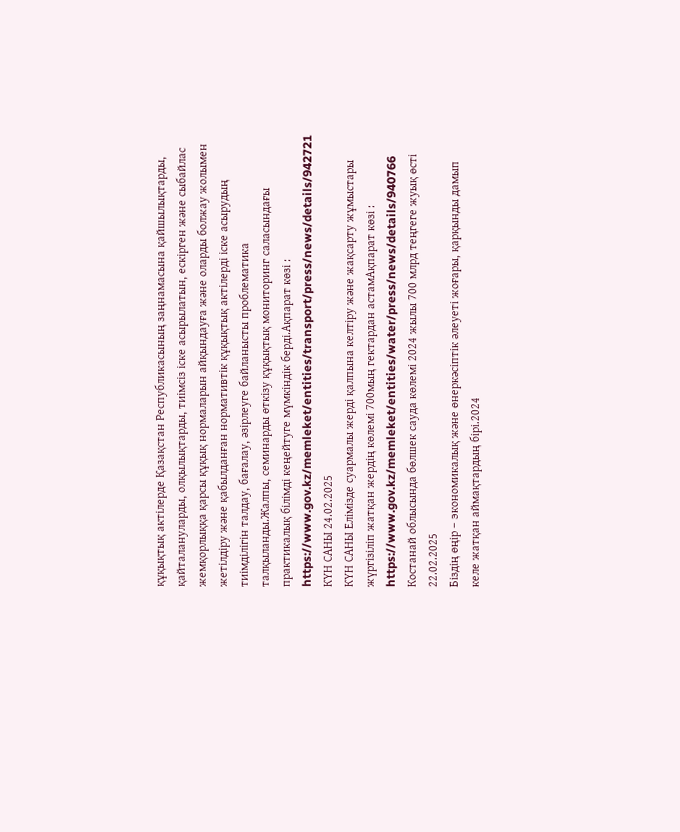құқықтық актілерде Қазақстан Республикасының заңнамасына қайшылықтарды, қайталануларды, олқылықтарды, тиімсіз іске асырылатын, ескірген және сыбайлас жемқорлыққа қарсы құқық нормаларын айқындауға және оларды болжау жолымен жетілдіру және қабылданған нормативтік құқықтық актілерді іске асырудың тиімділігін талдау, бағалау, әзірлеуге байланысты проблематика талқыланды.Жалпы, семинарды өткізу құқықтық мониторинг саласындағы практикалық білімді кеңейтуге мүмкіндік берді.Ақпарат көзі : https://www.gov.kz/memleket/entities/transport/press/news/details/942721
КҮН САНЫ 24.02.2025
КҮН САНЫ Елімізде суармалы жерді қалпына келтіру және жақсарту жұмыстары жүргізіліп жатқан жердің көлемі 700мың гектардан астамАқпарат көзі : https://www.gov.kz/memleket/entities/water/press/news/details/940766
Костанай облысында бөлшек сауда көлемі 2024 жылы 700 млрд теңгеге жуық өсті 22.02.2025
Біздің өңір – экономикалық және өнеркәсіптік әлеуеті жоғары, қарқынды дамып келе жатқан аймақтардың бірі.2024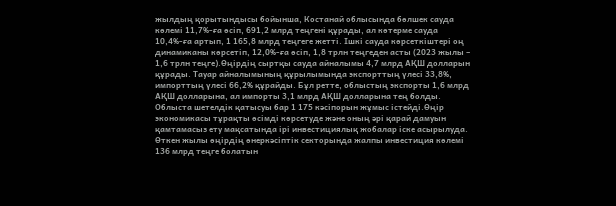жылдың қорытындысы бойынша, Костанай облысында бөлшек сауда көлемі 11,7%-ға өсіп, 691,2 млрд теңгені құрады, ал көтерме сауда 10,4%-ға артып, 1 165,8 млрд теңгеге жетті. Ішкі сауда көрсеткіштері оң динамиканы көрсетіп, 12,0%-ға өсіп, 1,8 трлн теңгеден асты (2023 жылы – 1,6 трлн теңге).Өңірдің сыртқы сауда айналымы 4,7 млрд АҚШ долларын құрады. Тауар айналымының құрылымында экспорттың үлесі 33,8%, импорттың үлесі 66,2% құрайды. Бұл ретте, облыстың экспорты 1,6 млрд АҚШ долларына, ал импорты 3,1 млрд АҚШ долларына тең болды. Облыста шетелдік қатысуы бар 1 175 кәсіпорын жұмыс істейді.Өңір экономикасы тұрақты өсімді көрсетуде және оның әрі қарай дамуын қамтамасыз ету мақсатында ірі инвестициялық жобалар іске асырылуда. Өткен жылы өңірдің өнеркәсіптік секторында жалпы инвестиция көлемі 136 млрд теңге болатын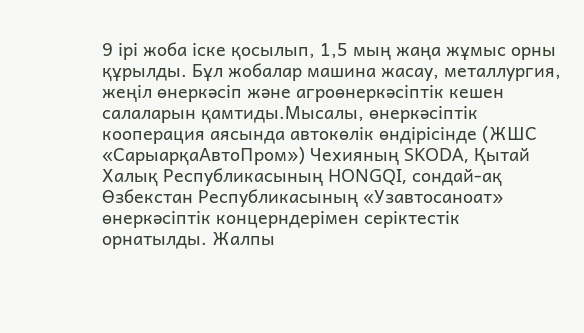9 ірі жоба іске қосылып, 1,5 мың жаңа жұмыс орны құрылды. Бұл жобалар машина жасау, металлургия, жеңіл өнеркәсіп және агроөнеркәсіптік кешен салаларын қамтиды.Мысалы, өнеркәсіптік кооперация аясында автокөлік өндірісінде (ЖШС «СарыарқаАвтоПром») Чехияның SKODA, Қытай Халық Республикасының HONGQI, сондай-ақ Өзбекстан Республикасының «Узавтосаноат» өнеркәсіптік концерндерімен серіктестік орнатылды. Жалпы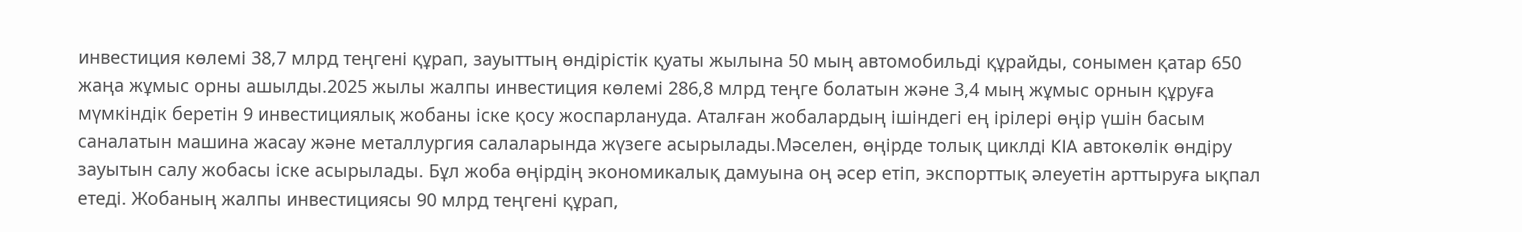инвестиция көлемі 38,7 млрд теңгені құрап, зауыттың өндірістік қуаты жылына 50 мың автомобильді құрайды, сонымен қатар 650 жаңа жұмыс орны ашылды.2025 жылы жалпы инвестиция көлемі 286,8 млрд теңге болатын және 3,4 мың жұмыс орнын құруға мүмкіндік беретін 9 инвестициялық жобаны іске қосу жоспарлануда. Аталған жобалардың ішіндегі ең ірілері өңір үшін басым саналатын машина жасау және металлургия салаларында жүзеге асырылады.Мәселен, өңірде толық циклді KIA автокөлік өндіру зауытын салу жобасы іске асырылады. Бұл жоба өңірдің экономикалық дамуына оң әсер етіп, экспорттық әлеуетін арттыруға ықпал етеді. Жобаның жалпы инвестициясы 90 млрд теңгені құрап,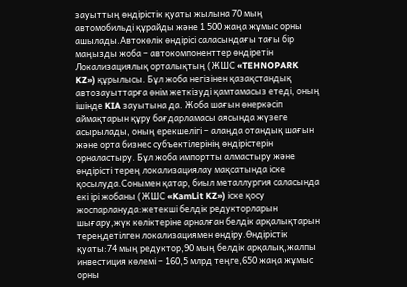зауыттың өндірістік қуаты жылына 70 мың автомобильді құрайды және 1 500 жаңа жұмыс орны ашылады.Автокөлік өндірісі саласындағы тағы бір маңызды жоба – автокомпоненттер өндіретін Локализациялық орталықтың (ЖШС «TEHNOPARK KZ») құрылысы. Бұл жоба негізінен қазақстандық автозауыттарға өнім жеткізуді қамтамасыз етеді, оның ішінде KIA зауытына да. Жоба шағын өнеркәсіп аймақтарын құру бағдарламасы аясында жүзеге асырылады, оның ерекшелігі – алаңда отандық шағын және орта бизнес субъектілерінің өндірістерін орналастыру. Бұл жоба импортты алмастыру және өндірісті терең локализациялау мақсатында іске қосылуда.Сонымен қатар, биыл металлургия саласында екі ірі жобаны (ЖШС «KamLit KZ») іске қосу жоспарлануда:жетекші белдік редукторларын шығару,жүк көліктеріне арналған белдік арқалықтарын тереңдетілген локализациямен өндіру.Өндірістік қуаты:74 мың редуктор,90 мың белдік арқалық,жалпы инвестиция көлемі – 160,5 млрд теңге,650 жаңа жұмыс орны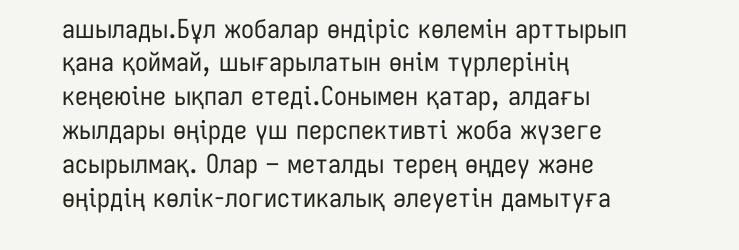ашылады.Бұл жобалар өндіріс көлемін арттырып қана қоймай, шығарылатын өнім түрлерінің кеңеюіне ықпал етеді.Сонымен қатар, алдағы жылдары өңірде үш перспективті жоба жүзеге асырылмақ. Олар – металды терең өңдеу және өңірдің көлік-логистикалық әлеуетін дамытуға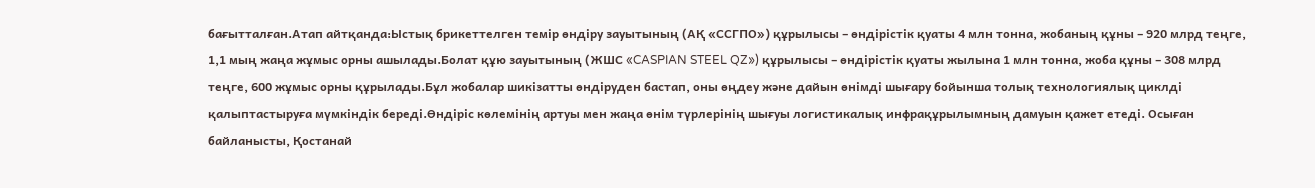бағытталған.Атап айтқанда:Ыстық брикеттелген темір өндіру зауытының (АҚ «ССГПО») құрылысы – өндірістік қуаты 4 млн тонна, жобаның құны – 920 млрд теңге, 1,1 мың жаңа жұмыс орны ашылады.Болат құю зауытының (ЖШС «CASPIAN STEEL QZ») құрылысы – өндірістік қуаты жылына 1 млн тонна, жоба құны – 308 млрд теңге, 600 жұмыс орны құрылады.Бұл жобалар шикізатты өндіруден бастап, оны өңдеу және дайын өнімді шығару бойынша толық технологиялық циклді қалыптастыруға мүмкіндік береді.Өндіріс көлемінің артуы мен жаңа өнім түрлерінің шығуы логистикалық инфрақұрылымның дамуын қажет етеді. Осыған байланысты, Қостанай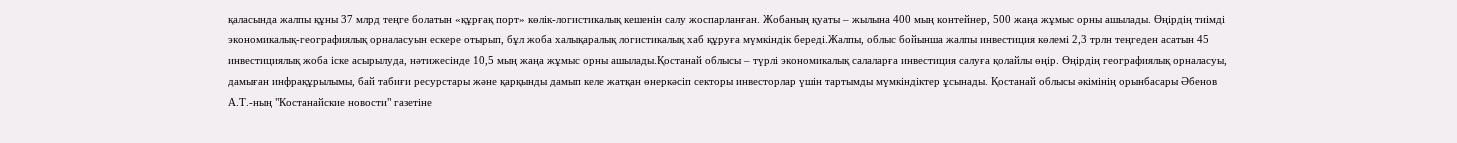қаласында жалпы құны 37 млрд теңге болатын «құрғақ порт» көлік-логистикалық кешенін салу жоспарланған. Жобаның қуаты – жылына 400 мың контейнер, 500 жаңа жұмыс орны ашылады. Өңірдің тиімді экономикалық-географиялық орналасуын ескере отырып, бұл жоба халықаралық логистикалық хаб құруға мүмкіндік береді.Жалпы, облыс бойынша жалпы инвестиция көлемі 2,3 трлн теңгеден асатын 45 инвестициялық жоба іске асырылуда, нәтижесінде 10,5 мың жаңа жұмыс орны ашылады.Қостанай облысы – түрлі экономикалық салаларға инвестиция салуға қолайлы өңір. Өңірдің географиялық орналасуы, дамыған инфрақұрылымы, бай табиғи ресурстары және қарқынды дамып келе жатқан өнеркәсіп секторы инвесторлар үшін тартымды мүмкіндіктер ұсынады. Қостанай облысы әкімінің орынбасары Әбенов А.Т.-ның "Костанайские новости" газетіне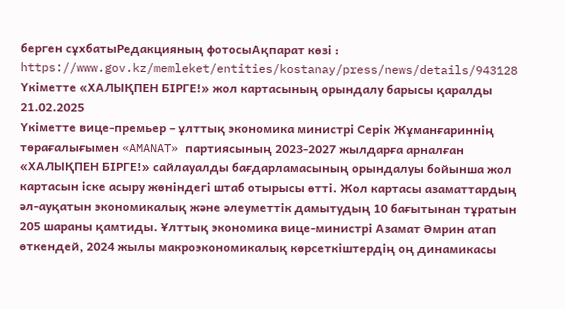берген сұхбатыРедакцияның фотосыАқпарат көзі : https://www.gov.kz/memleket/entities/kostanay/press/news/details/943128
Үкіметте «ХАЛЫҚПЕН БІРГЕ!» жол картасының орындалу барысы қаралды 21.02.2025
Үкіметте вице-премьер – ұлттық экономика министрі Серік Жұманғариннің төрағалығымен «AMANAT» партиясының 2023-2027 жылдарға арналған «ХАЛЫҚПЕН БІРГЕ!» сайлауалды бағдарламасының орындалуы бойынша жол картасын іске асыру жөніндегі штаб отырысы өтті. Жол картасы азаматтардың әл-ауқатын экономикалық және әлеуметтік дамытудың 10 бағытынан тұратын 205 шараны қамтиды. Ұлттық экономика вице-министрі Азамат Әмрин атап өткендей, 2024 жылы макроэкономикалық көрсеткіштердің оң динамикасы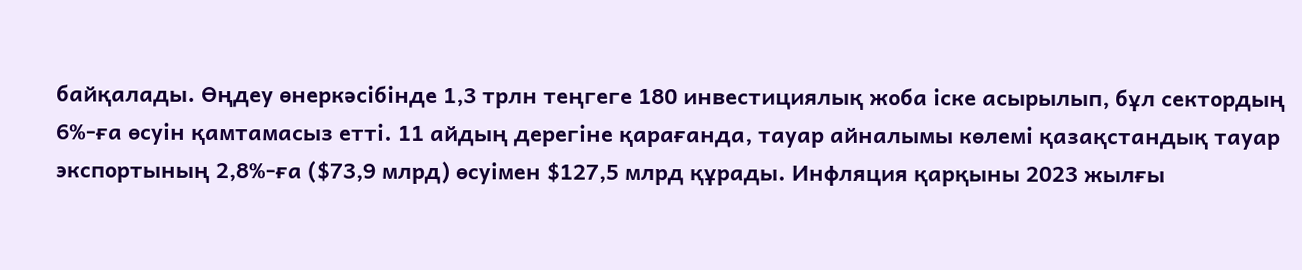байқалады. Өңдеу өнеркәсібінде 1,3 трлн теңгеге 180 инвестициялық жоба іске асырылып, бұл сектордың 6%-ға өсуін қамтамасыз етті. 11 айдың дерегіне қарағанда, тауар айналымы көлемі қазақстандық тауар экспортының 2,8%-ға ($73,9 млрд) өсуімен $127,5 млрд құрады. Инфляция қарқыны 2023 жылғы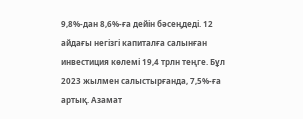9,8%-дан 8,6%-ға дейін бәсеңдеді. 12 айдағы негізгі капиталға салынған инвестиция көлемі 19,4 трлн теңге. Бұл 2023 жылмен салыстырғанда, 7,5%-ға артық. Азамат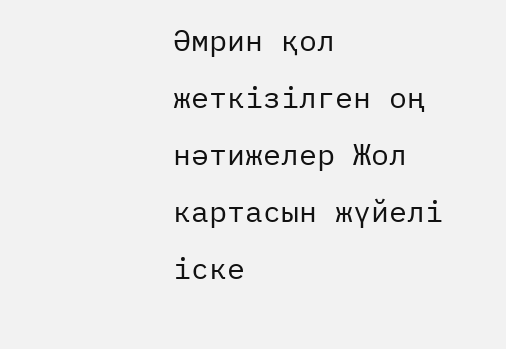Әмрин қол жеткізілген оң нәтижелер Жол картасын жүйелі іске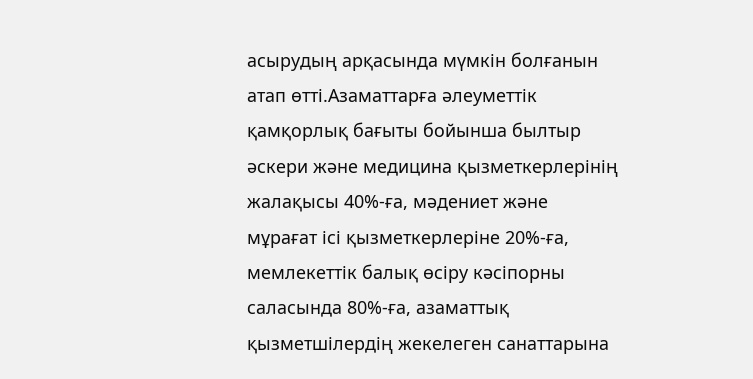асырудың арқасында мүмкін болғанын атап өтті.Азаматтарға әлеуметтік қамқорлық бағыты бойынша былтыр әскери және медицина қызметкерлерінің жалақысы 40%-ға, мәдениет және мұрағат ісі қызметкерлеріне 20%-ға, мемлекеттік балық өсіру кәсіпорны саласында 80%-ға, азаматтық қызметшілердің жекелеген санаттарына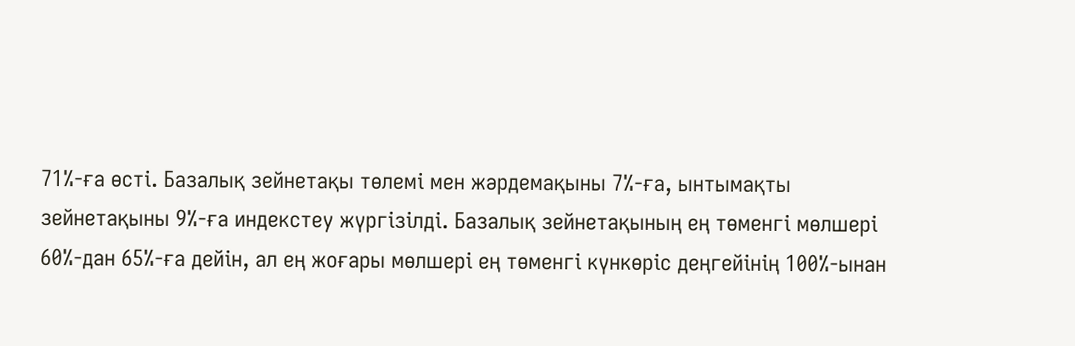71%-ға өсті. Базалық зейнетақы төлемі мен жәрдемақыны 7%-ға, ынтымақты зейнетақыны 9%-ға индекстеу жүргізілді. Базалық зейнетақының ең төменгі мөлшері 60%-дан 65%-ға дейін, ал ең жоғары мөлшері ең төменгі күнкөріс деңгейінің 100%-ынан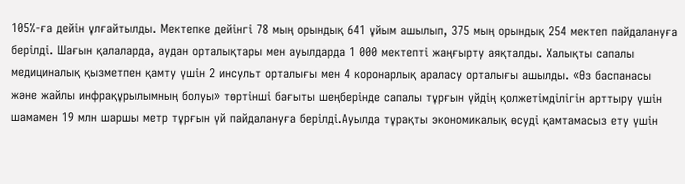105%-ға дейін ұлғайтылды. Мектепке дейінгі 78 мың орындық 641 ұйым ашылып, 375 мың орындық 254 мектеп пайдалануға берілді. Шағын қалаларда, аудан орталықтары мен ауылдарда 1 000 мектепті жаңғырту аяқталды. Халықты сапалы медициналық қызметпен қамту үшін 2 инсульт орталығы мен 4 коронарлық араласу орталығы ашылды. «Өз баспанасы және жайлы инфрақұрылымның болуы» төртінші бағыты шеңберінде сапалы тұрғын үйдің қолжетімділігін арттыру үшін шамамен 19 млн шаршы метр тұрғын үй пайдалануға берілді.Ауылда тұрақты экономикалық өсуді қамтамасыз ету үшін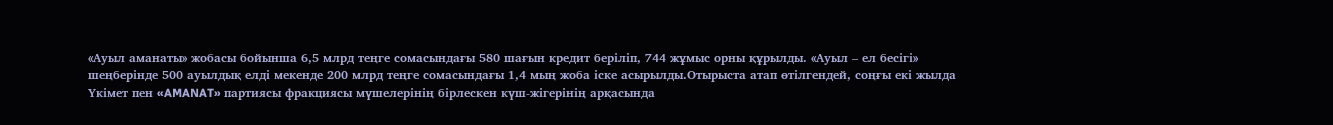«Ауыл аманаты» жобасы бойынша 6,5 млрд теңге сомасындағы 580 шағын кредит беріліп, 744 жұмыс орны құрылды. «Ауыл – ел бесігі» шеңберінде 500 ауылдық елді мекенде 200 млрд теңге сомасындағы 1,4 мың жоба іске асырылды.Отырыста атап өтілгендей, соңғы екі жылда Үкімет пен «AMANAT» партиясы фракциясы мүшелерінің бірлескен күш-жігерінің арқасында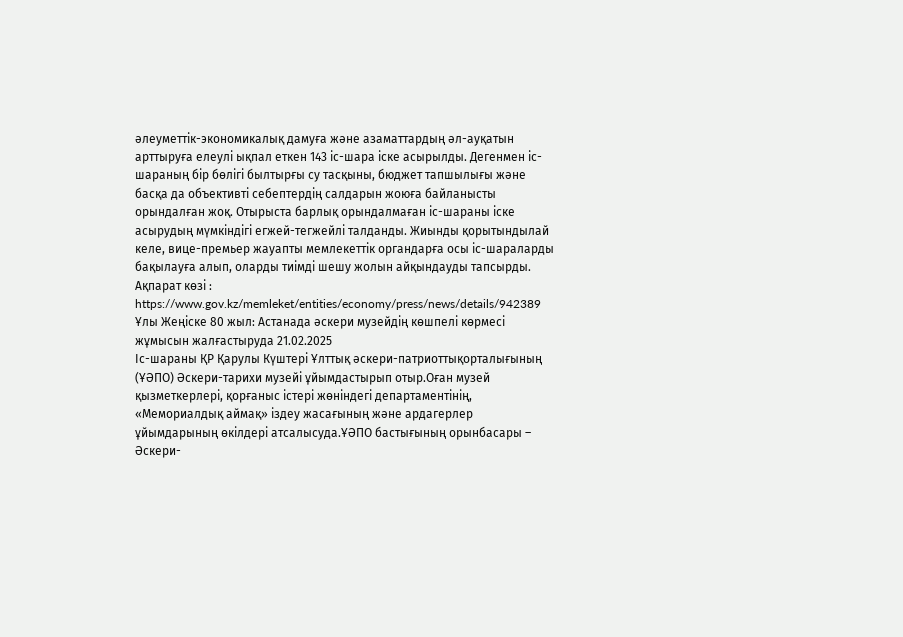әлеуметтік-экономикалық дамуға және азаматтардың әл-ауқатын арттыруға елеулі ықпал еткен 143 іс-шара іске асырылды. Дегенмен іс-шараның бір бөлігі былтырғы су тасқыны, бюджет тапшылығы және басқа да объективті себептердің салдарын жоюға байланысты орындалған жоқ. Отырыста барлық орындалмаған іс-шараны іске асырудың мүмкіндігі егжей-тегжейлі талданды. Жиынды қорытындылай келе, вице-премьер жауапты мемлекеттік органдарға осы іс-шараларды бақылауға алып, оларды тиімді шешу жолын айқындауды тапсырды. Ақпарат көзі : https://www.gov.kz/memleket/entities/economy/press/news/details/942389
Ұлы Жеңіске 80 жыл: Астанада әскери музейдің көшпелі көрмесі жұмысын жалғастыруда 21.02.2025
Іс-шараны ҚР Қарулы Күштері Ұлттық әскери-патриоттықорталығының (ҰӘПО) Әскери-тарихи музейі ұйымдастырып отыр.Оған музей қызметкерлері, қорғаныс істері жөніндегі департаментінің, «Мемориалдық аймақ» іздеу жасағының және ардагерлер ұйымдарының өкілдері атсалысуда.ҰӘПО бастығының орынбасары – Әскери-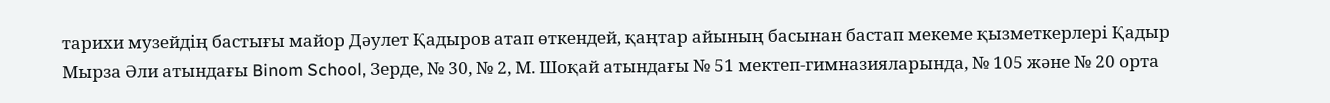тарихи музейдің бастығы майор Дәулет Қадыров атап өткендей, қаңтар айының басынан бастап мекеме қызметкерлері Қадыр Мырза Әли атындағы Binom School, Зерде, № 30, № 2, М. Шоқай атындағы № 51 мектеп-гимназияларында, № 105 және № 20 орта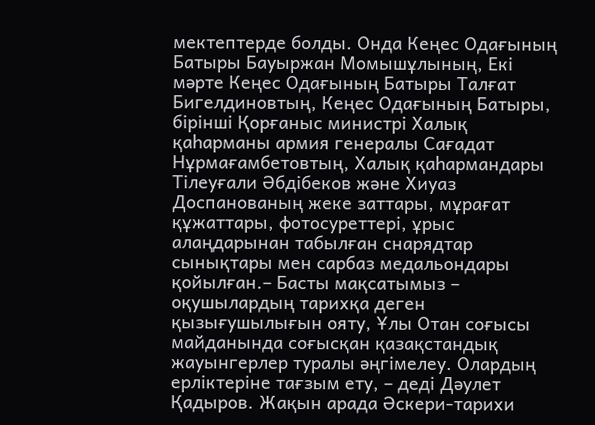мектептерде болды. Онда Кеңес Одағының Батыры Бауыржан Момышұлының, Екі мәрте Кеңес Одағының Батыры Талғат Бигелдиновтың, Кеңес Одағының Батыры, бірінші Қорғаныс министрі Халық қаһарманы армия генералы Сағадат Нұрмағамбетовтың, Халық қаһармандары Тілеуғали Әбдібеков және Хиуаз Доспанованың жеке заттары, мұрағат құжаттары, фотосуреттері, ұрыс алаңдарынан табылған снарядтар сынықтары мен сарбаз медальондары қойылған.– Басты мақсатымыз – оқушылардың тарихқа деген қызығушылығын ояту, Ұлы Отан соғысы майданында соғысқан қазақстандық жауынгерлер туралы әңгімелеу. Олардың ерліктеріне тағзым ету, – деді Дәулет Қадыров. Жақын арада Әскери-тарихи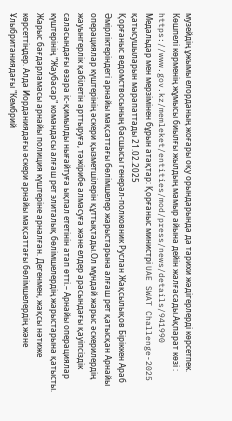музейдің ұжымы елорданың жоғары оқу орындарында да тарихи жәдігерлерді көрсетпек. Көшпелі көрменің жұмысы биылғы жылдың мамыр айына дейін жалғасады.Ақпарат көзі : https://www.gov.kz/memleket/entities/mod/press/news/details/941990
Медальдар мен мерзімінен бұрын атақтар: Қорғаныс министрі UAE SWAT Challenge-2025 қатысушыларын марапаттады 21.02.2025
Қорғаныс ведомствосының басшысы генерал-полковник Руслан Жақсылықов Біріккен Араб Әмірліктеріндегі арнайы мақсаттағы бөлімшелер жарыстарына алғаш рет қатысқан Арнайы операциялар күштерінің әскери қызметшілерін құттықтады.Ол мұндай жарыс әскерилердің жауынгерлік қабілетін арттыруға, тәжірибе алмасуға және елдер арасындағы қауіпсіздік саласындағы өзара іс-қимылды нығайтуға ықпал ететінін атап өтті.– Арнайы операциялар күштерінің "Жаубасар" командасы алғаш рет элиталық бөлімшелердің жарыстарына қатысты. Жарыс бағдарламасы арнайы полиция күштеріне арналған. Дегенмен, жақсы нәтиже көрсеттіңдер. Алда Иорданиядағы әскери арнайы мақсаттағы бөлімшелердің және Ұлыбританиядағы "Кембрий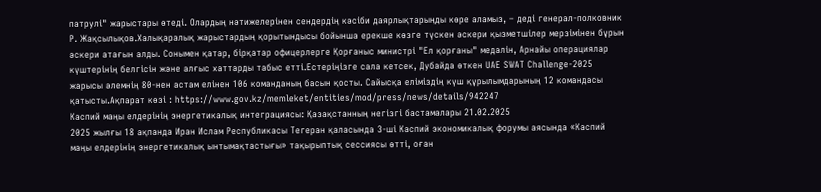патрулі" жарыстары өтеді. Олардың нәтижелерінен сендердің кәсіби даярлықтарыңды көре аламыз, – деді генерал-полковник Р. Жақсылықов.Халықаралық жарыстардың қорытындысы бойынша ерекше көзге түскен әскери қызметшілер мерзімінен бұрын әскери атағын алды. Сонымен қатар, бірқатар офицерлерге Қорғаныс министрі "Ел қорғаны" медалін, Арнайы операциялар күштерінің белгісін және алғыс хаттарды табыс етті.Естеріңізге сала кетсек, Дубайда өткен UAE SWAT Challenge-2025 жарысы әлемнің 80-нен астам елінен 106 команданың басын қосты. Сайысқа еліміздің күш құрылымдарының 12 командасы қатысты.Ақпарат көзі : https://www.gov.kz/memleket/entities/mod/press/news/details/942247
Каспий маңы елдерінің энергетикалық интеграциясы: Қазақстанның негізгі бастамалары 21.02.2025
2025 жылғы 18 ақпанда Иран Ислам Республикасы Тегеран қаласында 3-ші Каспий экономикалық форумы аясында «Каспий маңы елдерінің энергетикалық ынтымақтастығы» тақырыптық сессиясы өтті, оған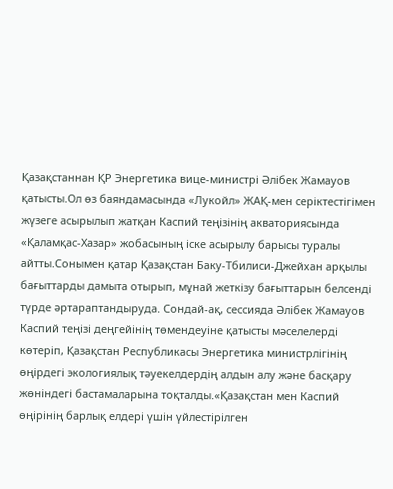Қазақстаннан ҚР Энергетика вице-министрі Әлібек Жамауов қатысты.Ол өз баяндамасында «Лукойл» ЖАҚ-мен серіктестігімен жүзеге асырылып жатқан Каспий теңізінің акваториясында «Қаламқас-Хазар» жобасының іске асырылу барысы туралы айтты.Сонымен қатар Қазақстан Баку-Тбилиси-Джейхан арқылы бағыттарды дамыта отырып, мұнай жеткізу бағыттарын белсенді түрде әртараптандыруда. Сондай-ақ, сессияда Әлібек Жамауов Каспий теңізі деңгейінің төмендеуіне қатысты мәселелерді көтеріп, Қазақстан Республикасы Энергетика министрлігінің өңірдегі экологиялық тәуекелдердің алдын алу және басқару жөніндегі бастамаларына тоқталды.«Қазақстан мен Каспий өңірінің барлық елдері үшін үйлестірілген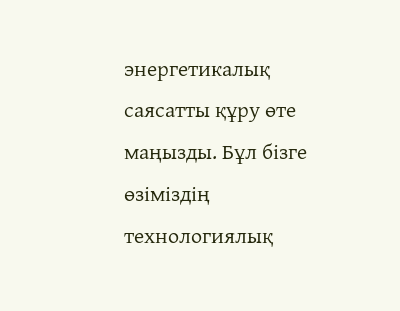энергетикалық саясатты құру өте маңызды. Бұл бізге өзіміздің технологиялық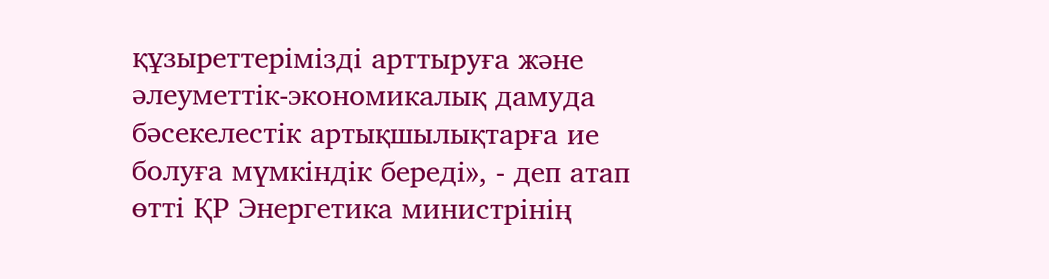құзыреттерімізді арттыруға және әлеуметтік-экономикалық дамуда бәсекелестік артықшылықтарға ие болуға мүмкіндік береді», - деп атап өтті ҚР Энергетика министрінің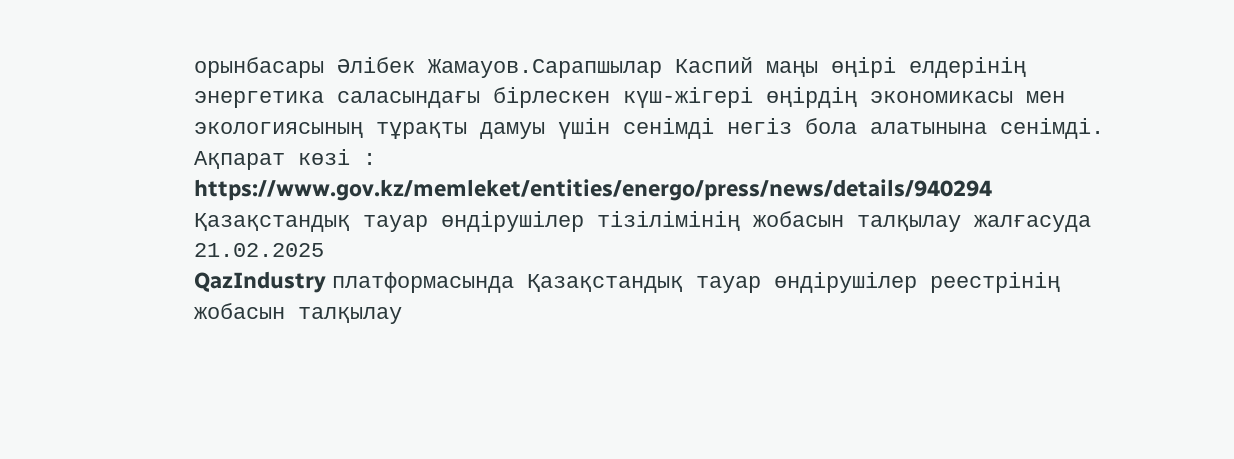орынбасары Әлібек Жамауов.Сарапшылар Каспий маңы өңірі елдерінің энергетика саласындағы бірлескен күш-жігері өңірдің экономикасы мен экологиясының тұрақты дамуы үшін сенімді негіз бола алатынына сенімді. Ақпарат көзі : https://www.gov.kz/memleket/entities/energo/press/news/details/940294
Қазақстандық тауар өндірушілер тізілімінің жобасын талқылау жалғасуда 21.02.2025
QazIndustry платформасында Қазақстандық тауар өндірушілер реестрінің жобасын талқылау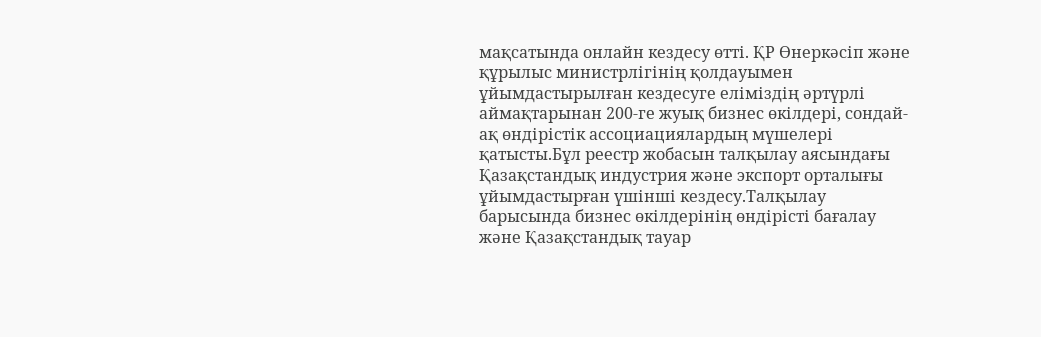мақсатында онлайн кездесу өтті. ҚР Өнеркәсіп және құрылыс министрлігінің қолдауымен ұйымдастырылған кездесуге еліміздің әртүрлі аймақтарынан 200-ге жуық бизнес өкілдері, сондай-ақ өндірістік ассоциациялардың мүшелері қатысты.Бұл реестр жобасын талқылау аясындағы Қазақстандық индустрия және экспорт орталығы ұйымдастырған үшінші кездесу.Талқылау барысында бизнес өкілдерінің өндірісті бағалау және Қазақстандық тауар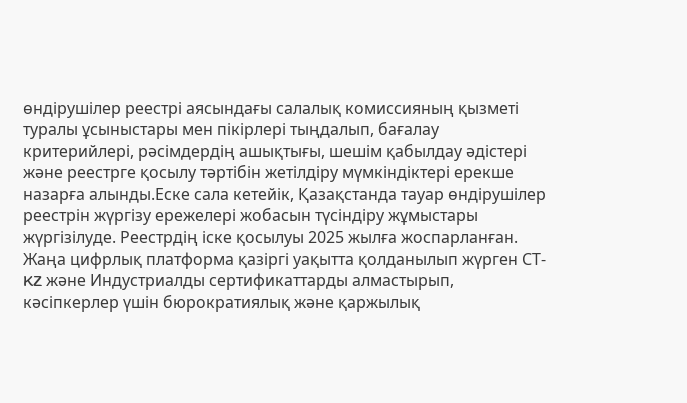өндірушілер реестрі аясындағы салалық комиссияның қызметі туралы ұсыныстары мен пікірлері тыңдалып, бағалау критерийлері, рәсімдердің ашықтығы, шешім қабылдау әдістері және реестрге қосылу тәртібін жетілдіру мүмкіндіктері ерекше назарға алынды.Еске сала кетейік, Қазақстанда тауар өндірушілер реестрін жүргізу ережелері жобасын түсіндіру жұмыстары жүргізілуде. Реестрдің іске қосылуы 2025 жылға жоспарланған. Жаңа цифрлық платформа қазіргі уақытта қолданылып жүрген СТ-KZ және Индустриалды сертификаттарды алмастырып, кәсіпкерлер үшін бюрократиялық және қаржылық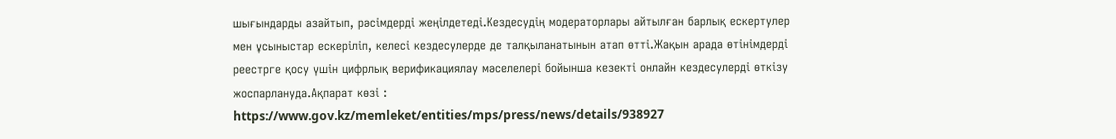шығындарды азайтып, рәсімдерді жеңілдетеді.Кездесудің модераторлары айтылған барлық ескертулер мен ұсыныстар ескеріліп, келесі кездесулерде де талқыланатынын атап өтті.Жақын арада өтінімдерді реестрге қосу үшін цифрлық верификациялау мәселелері бойынша кезекті онлайн кездесулерді өткізу жоспарлануда.Ақпарат көзі : https://www.gov.kz/memleket/entities/mps/press/news/details/938927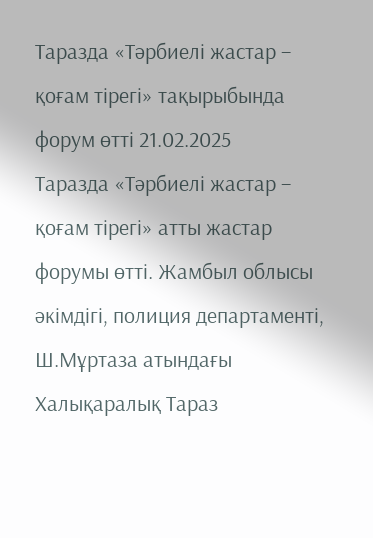Таразда «Тәрбиелі жастар – қоғам тірегі» тақырыбында форум өтті 21.02.2025
Таразда «Тәрбиелі жастар – қоғам тірегі» атты жастар форумы өтті. Жамбыл облысы әкімдігі, полиция департаменті, Ш.Мұртаза атындағы Халықаралық Тараз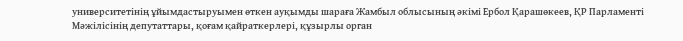университетінің ұйымдастыруымен өткен ауқымды шараға Жамбыл облысының әкімі Ербол Қарашөкеев, ҚР Парламенті Мәжілісінің депутаттары, қоғам қайраткерлері, құзырлы орган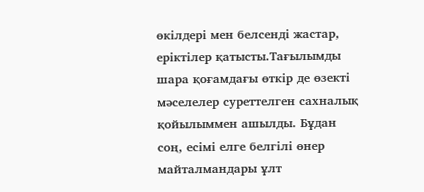өкілдері мен белсенді жастар, еріктілер қатысты.Тағылымды шара қоғамдағы өткір де өзекті мәселелер суреттелген сахналық қойылыммен ашылды. Бұдан соң, есімі елге белгілі өнер майталмандары ұлт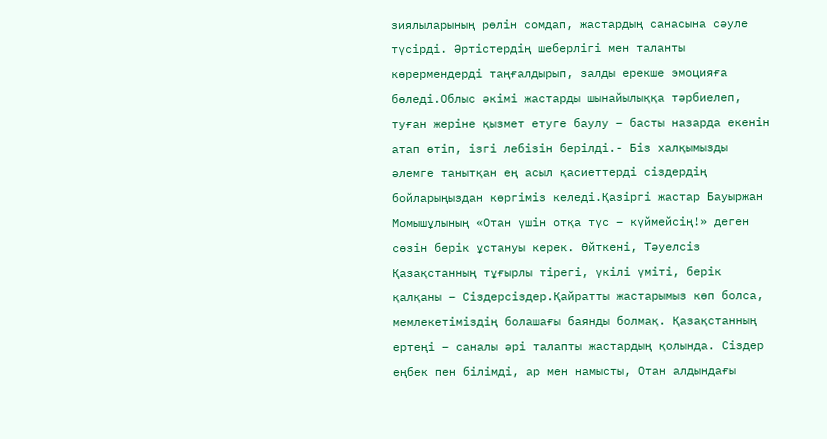зиялыларының рөлін сомдап, жастардың санасына сәуле түсірді. Әртістердің шеберлігі мен таланты көрермендерді таңғалдырып, залды ерекше эмоцияға бөледі.Облыс әкімі жастарды шынайылыққа тәрбиелеп, туған жеріне қызмет етуге баулу – басты назарда екенін атап өтіп, ізгі лебізін берілді.- Біз халқымызды әлемге танытқан ең асыл қасиеттерді сіздердің бойларыңыздан көргіміз келеді.Қазіргі жастар Бауыржан Момышұлының «Отан үшін отқа түс – күймейсің!» деген сөзін берік ұстануы керек. Өйткені, Тәуелсіз Қазақстанның тұғырлы тірегі, үкілі үміті, берік қалқаны – Сіздерсіздер.Қайратты жастарымыз көп болса, мемлекетіміздің болашағы баянды болмақ. Қазақстанның ертеңі – саналы әрі талапты жастардың қолында. Сіздер еңбек пен білімді, ар мен намысты, Отан алдындағы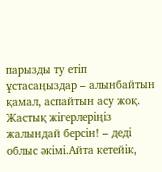парызды ту етіп ұстасаңыздар – алынбайтын қамал, аспайтын асу жоқ. Жастық жігерлеріңіз жалындай берсін! – деді облыс әкімі.Айта кетейік,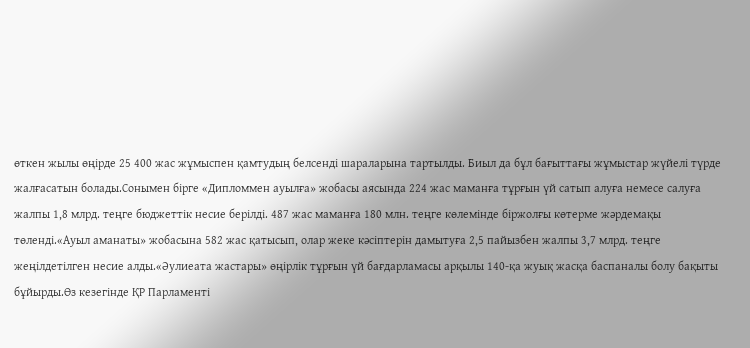өткен жылы өңірде 25 400 жас жұмыспен қамтудың белсенді шараларына тартылды. Биыл да бұл бағыттағы жұмыстар жүйелі түрде жалғасатын болады.Сонымен бірге «Дипломмен ауылға» жобасы аясында 224 жас маманға тұрғын үй сатып алуға немесе салуға жалпы 1,8 млрд. теңге бюджеттік несие берілді. 487 жас маманға 180 млн. теңге көлемінде біржолғы көтерме жәрдемақы төленді.«Ауыл аманаты» жобасына 582 жас қатысып, олар жеке кәсіптерін дамытуға 2,5 пайызбен жалпы 3,7 млрд. теңге жеңілдетілген несие алды.«Әулиеата жастары» өңірлік тұрғын үй бағдарламасы арқылы 140-қа жуық жасқа баспаналы болу бақыты бұйырды.Өз кезегінде ҚР Парламенті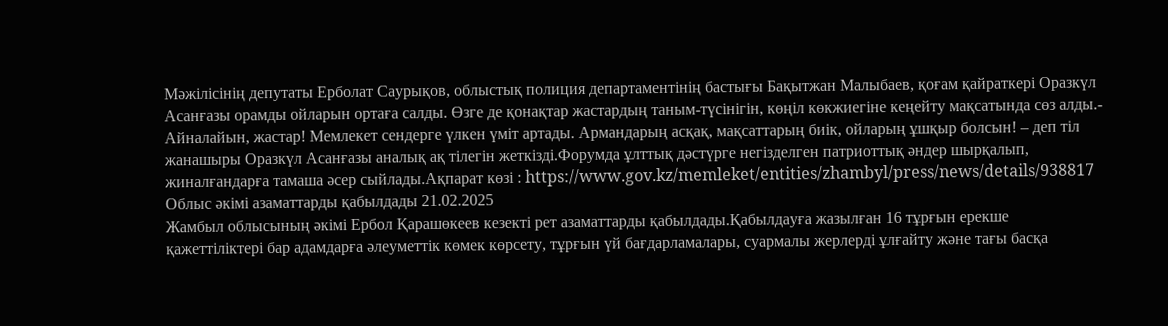Мәжілісінің депутаты Ерболат Саурықов, облыстық полиция департаментінің бастығы Бақытжан Малыбаев, қоғам қайраткері Оразкүл Асанғазы орамды ойларын ортаға салды. Өзге де қонақтар жастардың таным-түсінігін, көңіл көкжиегіне кеңейту мақсатында сөз алды.- Айналайын, жастар! Мемлекет сендерге үлкен үміт артады. Армандарың асқақ, мақсаттарың биік, ойларың ұшқыр болсын! – деп тіл жанашыры Оразкүл Асанғазы аналық ақ тілегін жеткізді.Форумда ұлттық дәстүрге негізделген патриоттық әндер шырқалып, жиналғандарға тамаша әсер сыйлады.Ақпарат көзі : https://www.gov.kz/memleket/entities/zhambyl/press/news/details/938817
Облыс әкімі азаматтарды қабылдады 21.02.2025
Жамбыл облысының әкімі Ербол Қарашөкеев кезекті рет азаматтарды қабылдады.Қабылдауға жазылған 16 тұрғын ерекше қажеттіліктері бар адамдарға әлеуметтік көмек көрсету, тұрғын үй бағдарламалары, суармалы жерлерді ұлғайту және тағы басқа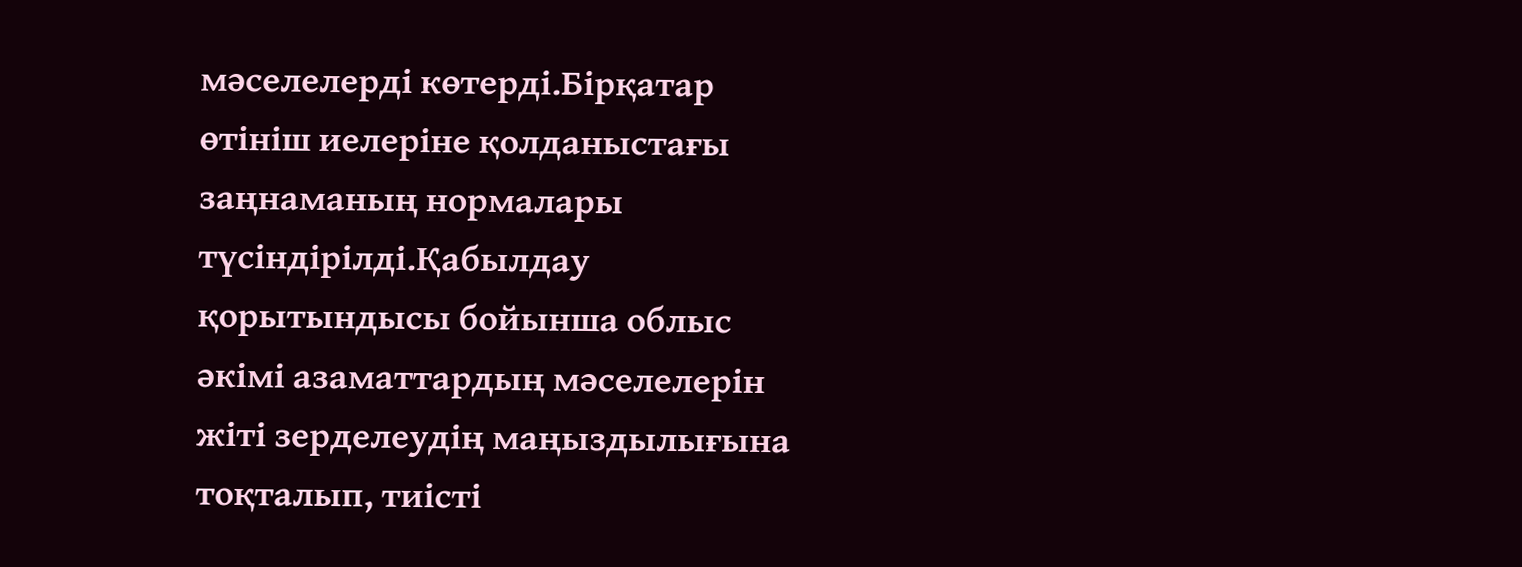мәселелерді көтерді.Бірқатар өтініш иелеріне қолданыстағы заңнаманың нормалары түсіндірілді.Қабылдау қорытындысы бойынша облыс әкімі азаматтардың мәселелерін жіті зерделеудің маңыздылығына тоқталып, тиісті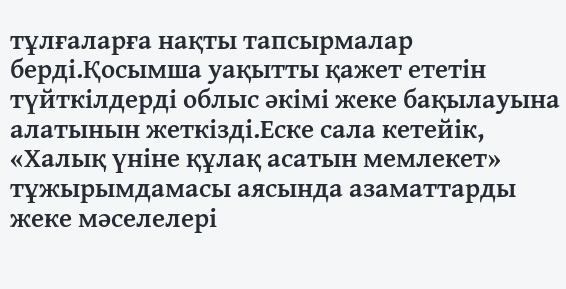тұлғаларға нақты тапсырмалар берді.Қосымша уақытты қажет ететін түйткілдерді облыс әкімі жеке бақылауына алатынын жеткізді.Еске сала кетейік, «Халық үніне құлақ асатын мемлекет» тұжырымдамасы аясында азаматтарды жеке мәселелері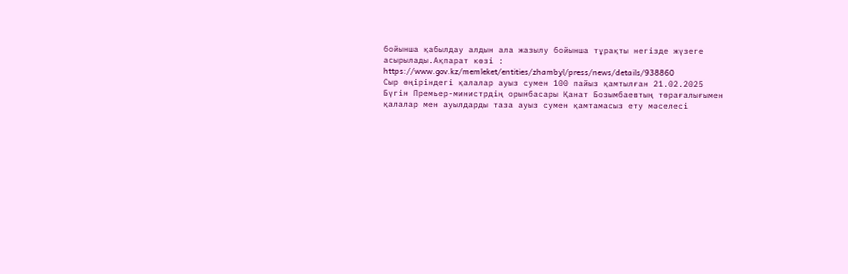бойынша қабылдау алдын ала жазылу бойынша тұрақты негізде жүзеге асырылады.Ақпарат көзі : https://www.gov.kz/memleket/entities/zhambyl/press/news/details/938860
Сыр өңіріндегі қалалар ауыз сумен 100 пайыз қамтылған 21.02.2025
Бүгін Премьер-министрдің орынбасары Қанат Бозымбаевтың төрағалығымен қалалар мен ауылдарды таза ауыз сумен қамтамасыз ету мәселесі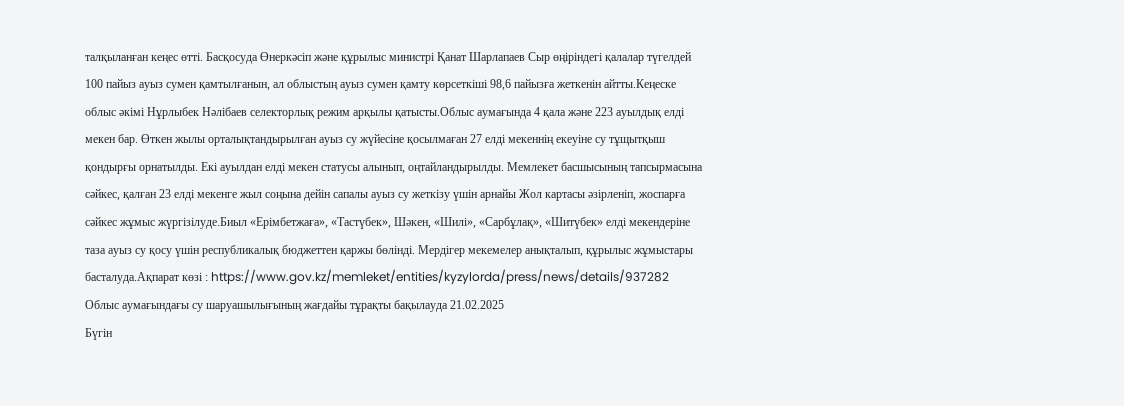талқыланған кеңес өтті. Басқосуда Өнеркәсіп және құрылыс министрі Қанат Шарлапаев Сыр өңіріндегі қалалар түгелдей 100 пайыз ауыз сумен қамтылғанын, ал облыстың ауыз сумен қамту көрсеткіші 98,6 пайызға жеткенін айтты.Кеңеске облыс әкімі Нұрлыбек Нәлібаев селекторлық режим арқылы қатысты.Облыс аумағында 4 қала және 223 ауылдық елді мекен бар. Өткен жылы орталықтандырылған ауыз су жүйесіне қосылмаған 27 елді мекеннің екеуіне су тұщытқыш қондырғы орнатылды. Екі ауылдан елді мекен статусы алынып, оңтайландырылды. Мемлекет басшысының тапсырмасына сәйкес, қалған 23 елді мекенге жыл соңына дейін сапалы ауыз су жеткізу үшін арнайы Жол картасы әзірленіп, жоспарға сәйкес жұмыс жүргізілуде.Биыл «Ерімбетжаға», «Тастүбек», Шәкен, «Шилі», «Сарбұлақ», «Шитүбек» елді мекендеріне таза ауыз су қосу үшін республикалық бюджеттен қаржы бөлінді. Мердігер мекемелер анықталып, құрылыс жұмыстары басталуда.Ақпарат көзі : https://www.gov.kz/memleket/entities/kyzylorda/press/news/details/937282
Облыс аумағындағы су шаруашылығының жағдайы тұрақты бақылауда 21.02.2025
Бүгін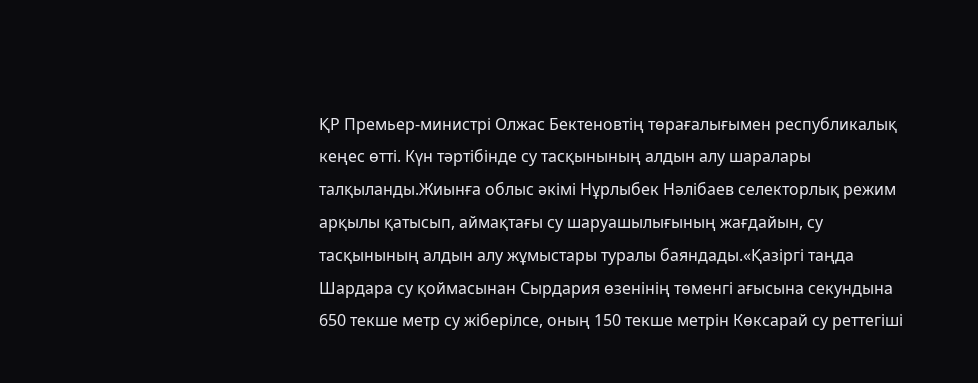ҚР Премьер-министрі Олжас Бектеновтің төрағалығымен республикалық кеңес өтті. Күн тәртібінде су тасқынының алдын алу шаралары талқыланды.Жиынға облыс әкімі Нұрлыбек Нәлібаев селекторлық режим арқылы қатысып, аймақтағы су шаруашылығының жағдайын, су тасқынының алдын алу жұмыстары туралы баяндады.«Қазіргі таңда Шардара су қоймасынан Сырдария өзенінің төменгі ағысына секундына 650 текше метр су жіберілсе, оның 150 текше метрін Көксарай су реттегіші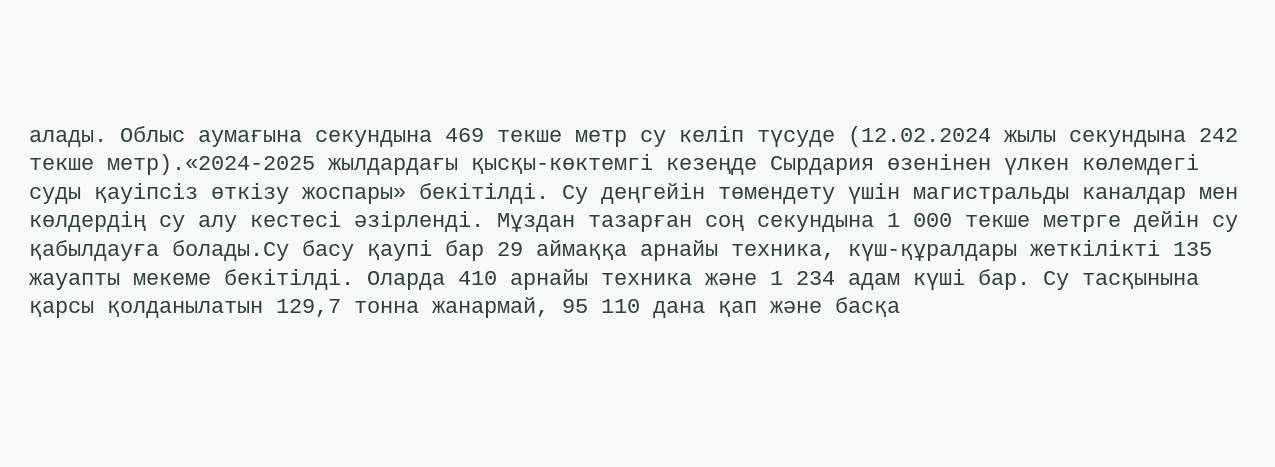алады. Облыс аумағына секундына 469 текше метр су келіп түсуде (12.02.2024 жылы секундына 242 текше метр).«2024-2025 жылдардағы қысқы-көктемгі кезеңде Сырдария өзенінен үлкен көлемдегі суды қауіпсіз өткізу жоспары» бекітілді. Су деңгейін төмендету үшін магистральды каналдар мен көлдердің су алу кестесі әзірленді. Мұздан тазарған соң секундына 1 000 текше метрге дейін су қабылдауға болады.Су басу қаупі бар 29 аймаққа арнайы техника, күш-құралдары жеткілікті 135 жауапты мекеме бекітілді. Оларда 410 арнайы техника және 1 234 адам күші бар. Су тасқынына қарсы қолданылатын 129,7 тонна жанармай, 95 110 дана қап және басқа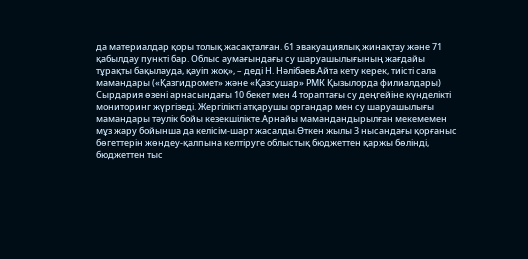да материалдар қоры толық жасақталған. 61 эвакуациялық жинақтау және 71 қабылдау пункті бар. Облыс аумағындағы су шаруашылығының жағдайы тұрақты бақылауда, қауіп жоқ», – деді Н. Нәлібаев.Айта кету керек, тиісті сала мамандары («Қазгидромет» және «Қазсушар» РМК Қызылорда филиалдары) Сырдария өзені арнасындағы 10 бекет мен 4 тораптағы су деңгейіне күнделікті мониторинг жүргізеді. Жергілікті атқарушы органдар мен су шаруашылығы мамандары тәулік бойы кезекшілікте.Арнайы мамандандырылған мекемемен мұз жару бойынша да келісім-шарт жасалды.Өткен жылы 3 нысандағы қорғаныс бөгеттерін жөндеу-қалпына келтіруге облыстық бюджеттен қаржы бөлінді, бюджеттен тыс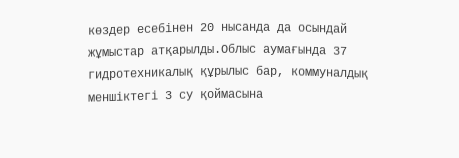көздер есебінен 20 нысанда да осындай жұмыстар атқарылды.Облыс аумағында 37 гидротехникалық құрылыс бар, коммуналдық меншіктегі 3 су қоймасына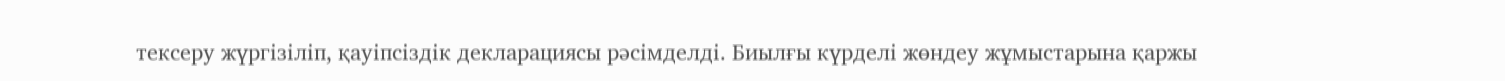тексеру жүргізіліп, қауіпсіздік декларациясы рәсімделді. Биылғы күрделі жөндеу жұмыстарына қаржы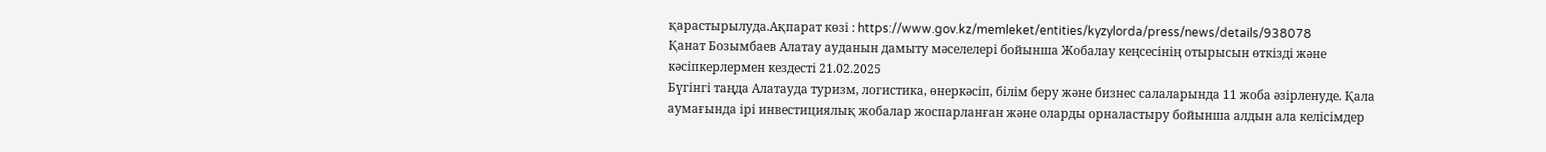қарастырылуда.Ақпарат көзі : https://www.gov.kz/memleket/entities/kyzylorda/press/news/details/938078
Қанат Бозымбаев Алатау ауданын дамыту мәселелері бойынша Жобалау кеңсесінің отырысын өткізді және кәсіпкерлермен кездесті 21.02.2025
Бүгінгі таңда Алатауда туризм, логистика, өнеркәсіп, білім беру және бизнес салаларында 11 жоба әзірленуде. Қала аумағында ірі инвестициялық жобалар жоспарланған және оларды орналастыру бойынша алдын ала келісімдер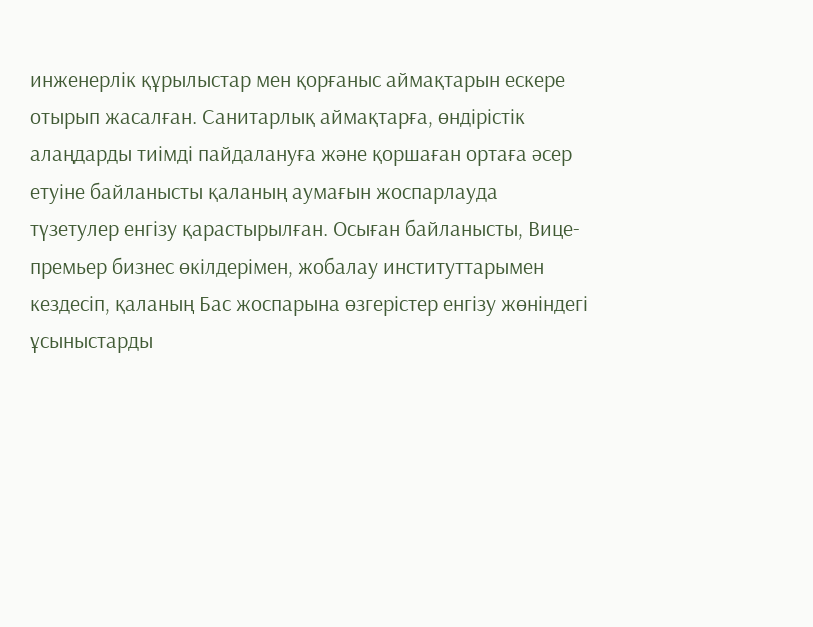инженерлік құрылыстар мен қорғаныс аймақтарын ескере отырып жасалған. Санитарлық аймақтарға, өндірістік алаңдарды тиімді пайдалануға және қоршаған ортаға әсер етуіне байланысты қаланың аумағын жоспарлауда түзетулер енгізу қарастырылған. Осыған байланысты, Вице-премьер бизнес өкілдерімен, жобалау институттарымен кездесіп, қаланың Бас жоспарына өзгерістер енгізу жөніндегі ұсыныстарды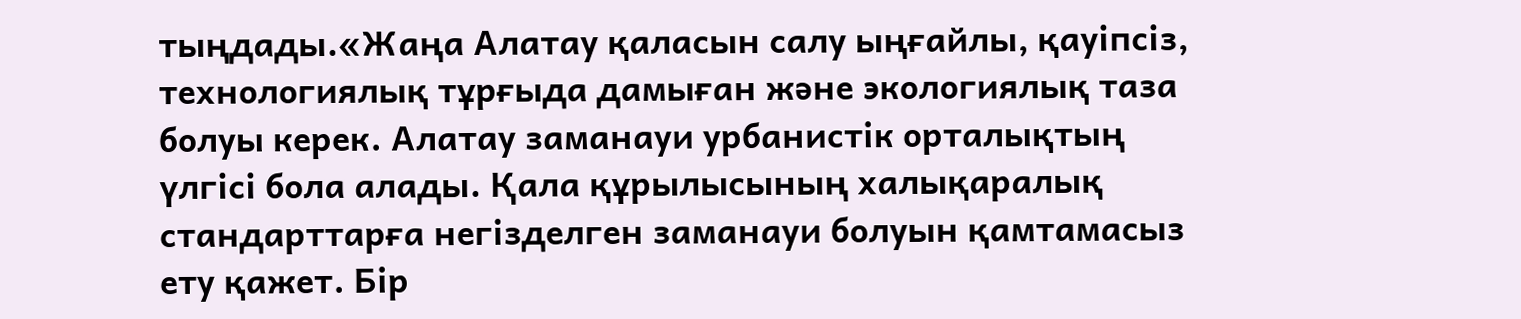тыңдады.«Жаңа Алатау қаласын салу ыңғайлы, қауіпсіз, технологиялық тұрғыда дамыған және экологиялық таза болуы керек. Алатау заманауи урбанистік орталықтың үлгісі бола алады. Қала құрылысының халықаралық стандарттарға негізделген заманауи болуын қамтамасыз ету қажет. Бір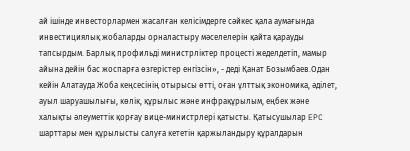ай ішінде инвесторлармен жасалған келісімдерге сәйкес қала аумағында инвестициялық жобаларды орналастыру мәселелерін қайта қарауды тапсырдым. Барлық профильді министрліктер процесті жеделдетіп, мамыр айына дейін бас жоспарға өзгерістер енгізсін», - деді Қанат Бозымбаев.Одан кейін Алатауда Жоба кеңсесінің отырысы өтті, оған ұлттық экономика, әділет, ауыл шаруашылығы, көлік, құрылыс және инфрақұрылым, еңбек және халықты әлеуметтік қорғау вице-министрлері қатысты. Қатысушылар EPC шарттары мен құрылысты салуға кететін қаржыландыру құралдарын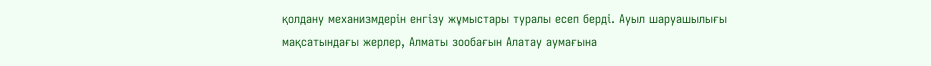қолдану механизмдерін енгізу жұмыстары туралы есеп берді. Ауыл шаруашылығы мақсатындағы жерлер, Алматы зообағын Алатау аумағына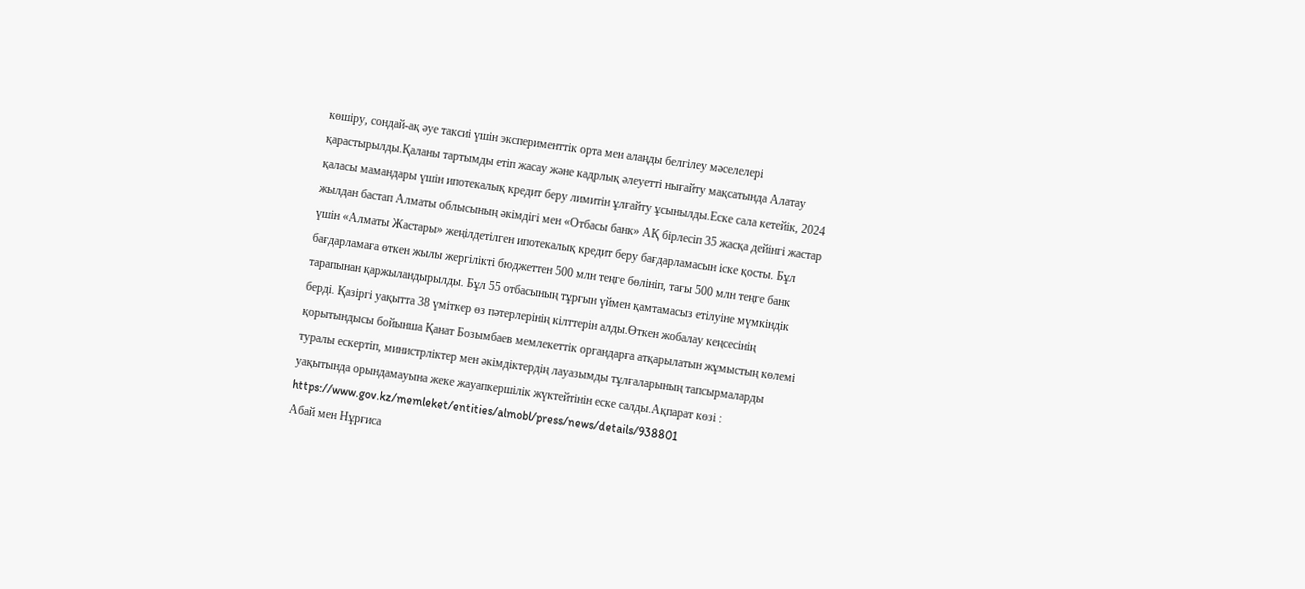көшіру, сондай-ақ әуе таксиі үшін эксперименттік орта мен алаңды белгілеу мәселелері қарастырылды.Қаланы тартымды етіп жасау және кадрлық әлеуетті нығайту мақсатында Алатау қаласы мамандары үшін ипотекалық кредит беру лимитін ұлғайту ұсынылды.Еске сала кетейік, 2024 жылдан бастап Алматы облысының әкімдігі мен «Отбасы банк» АҚ бірлесіп 35 жасқа дейінгі жастар үшін «Алматы Жастары» жеңілдетілген ипотекалық кредит беру бағдарламасын іске қосты. Бұл бағдарламаға өткен жылы жергілікті бюджеттен 500 млн теңге бөлініп, тағы 500 млн теңге банк тарапынан қаржыландырылды. Бұл 55 отбасының тұрғын үймен қамтамасыз етілуіне мүмкіндік берді. Қазіргі уақытта 38 үміткер өз пәтерлерінің кілттерін алды.Өткен жобалау кеңсесінің қорытындысы бойынша Қанат Бозымбаев мемлекеттік органдарға атқарылатын жұмыстың көлемі туралы ескертіп, министрліктер мен әкімдіктердің лауазымды тұлғаларының тапсырмаларды уақытында орындамауына жеке жауапкершілік жүктейтінін еске салды.Ақпарат көзі : https://www.gov.kz/memleket/entities/almobl/press/news/details/938801
Абай мен Нұрғиса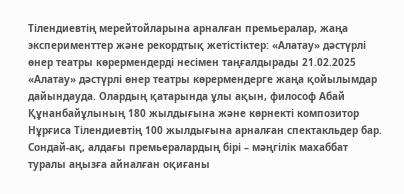Тілендиевтің мерейтойларына арналған премьералар, жаңа эксперименттер және рекордтық жетістіктер: «Алатау» дәстүрлі өнер театры көрермендерді несімен таңғалдырады 21.02.2025
«Алатау» дәстүрлі өнер театры көрермендерге жаңа қойылымдар дайындауда. Олардың қатарында ұлы ақын, философ Абай Құнанбайұлының 180 жылдығына және көрнекті композитор Нұрғиса Тілендиевтің 100 жылдығына арналған спектакльдер бар. Сондай-ақ, алдағы премьералардың бірі – мәңгілік махаббат туралы аңызға айналған оқиғаны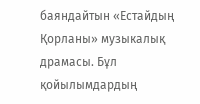баяндайтын «Естайдың Қорланы» музыкалық драмасы. Бұл қойылымдардың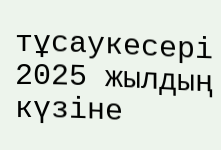тұсаукесері 2025 жылдың күзіне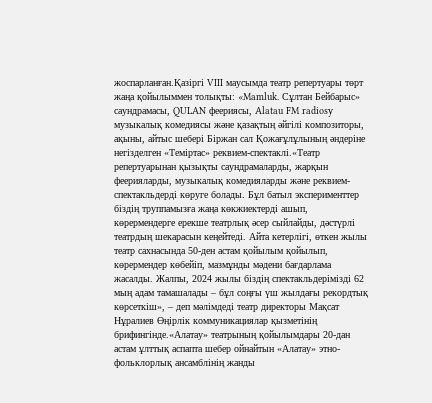жоспарланған.Қазіргі VIII маусымда театр репертуары төрт жаңа қойылыммен толықты: «Mamluk. Сұлтан Бейбарыс» саундрамасы, QULAN феериясы, Alatau FM radiosy музыкалық комедиясы және қазақтың әйгілі композиторы, ақыны, айтыс шебері Біржан сал Қожағұлұлының әндеріне негізделген «Теміртас» реквием-спектаклі.«Театр репертуарынан қызықты саундрамаларды, жарқын феерияларды, музыкалық комедияларды және реквием-спектакльдерді көруге болады. Бұл батыл эксперименттер біздің труппамызға жаңа көкжиектерді ашып, көрермендерге ерекше театрлық әсер сыйлайды, дәстүрлі театрдың шекарасын кеңейтеді. Айта кетерлігі, өткен жылы театр сахнасында 50-ден астам қойылым қойылып, көрермендер көбейіп, мазмұнды мәдени бағдарлама жасалды. Жалпы, 2024 жылы біздің спектакльдерімізді 62 мың адам тамашалады – бұл соңғы үш жылдағы рекордтық көрсеткіш», – деп мәлімдеді театр директоры Мақсат Нұралиев Өңірлік коммуникациялар қызметінің брифингінде.«Алатау» театрының қойылымдары 20-дан астам ұлттық аспапта шебер ойнайтын «Алатау» этно-фольклорлық ансамблінің жанды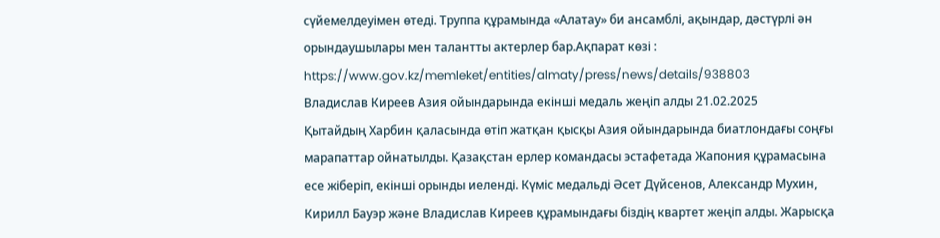сүйемелдеуімен өтеді. Труппа құрамында «Алатау» би ансамблі, ақындар, дәстүрлі ән орындаушылары мен талантты актерлер бар.Ақпарат көзі : https://www.gov.kz/memleket/entities/almaty/press/news/details/938803
Владислав Киреев Азия ойындарында екінші медаль жеңіп алды 21.02.2025
Қытайдың Харбин қаласында өтіп жатқан қысқы Азия ойындарында биатлондағы соңғы марапаттар ойнатылды. Қазақстан ерлер командасы эстафетада Жапония құрамасына есе жіберіп, екінші орынды иеленді. Күміс медальді Әсет Дүйсенов, Александр Мухин, Кирилл Бауэр және Владислав Киреев құрамындағы біздің квартет жеңіп алды. Жарысқа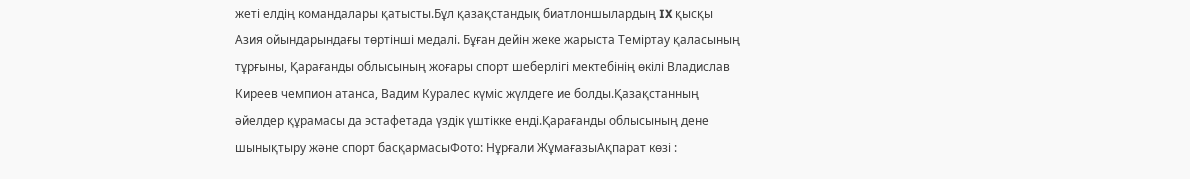жеті елдің командалары қатысты.Бұл қазақстандық биатлоншылардың IX қысқы Азия ойындарындағы төртінші медалі. Бұған дейін жеке жарыста Теміртау қаласының тұрғыны, Қарағанды облысының жоғары спорт шеберлігі мектебінің өкілі Владислав Киреев чемпион атанса, Вадим Куралес күміс жүлдеге ие болды.Қазақстанның әйелдер құрамасы да эстафетада үздік үштікке енді.Қарағанды облысының дене шынықтыру және спорт басқармасыФото: Нұрғали ЖұмағазыАқпарат көзі :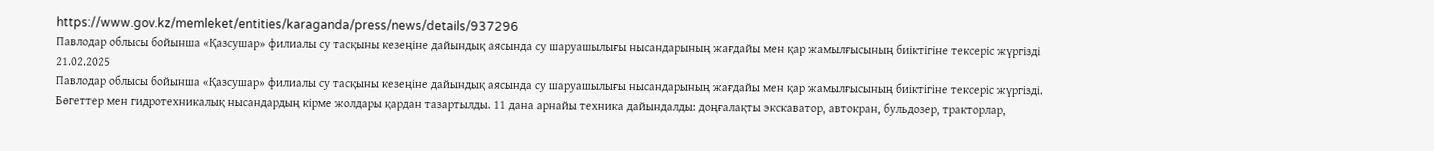https://www.gov.kz/memleket/entities/karaganda/press/news/details/937296
Павлодар облысы бойынша «Қазсушар» филиалы су тасқыны кезеңіне дайындық аясында су шаруашылығы нысандарының жағдайы мен қар жамылғысының биіктігіне тексеріс жүргізді 21.02.2025
Павлодар облысы бойынша «Қазсушар» филиалы су тасқыны кезеңіне дайындық аясында су шаруашылығы нысандарының жағдайы мен қар жамылғысының биіктігіне тексеріс жүргізді. Бөгеттер мен гидротехникалық нысандардың кірме жолдары қардан тазартылды. 11 дана арнайы техника дайындалды: доңғалақты экскаватор, автокран, бульдозер, тракторлар,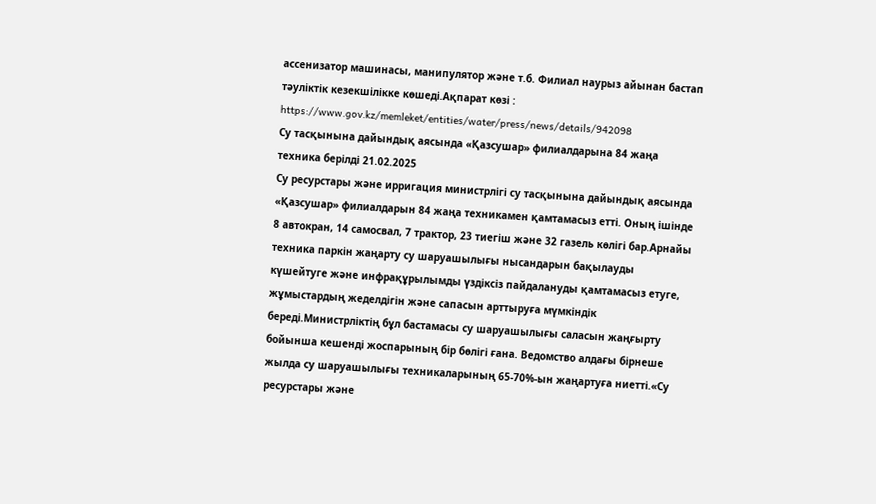ассенизатор машинасы, манипулятор және т.б. Филиал наурыз айынан бастап тәуліктік кезекшілікке көшеді.Ақпарат көзі : https://www.gov.kz/memleket/entities/water/press/news/details/942098
Су тасқынына дайындық аясында «Қазсушар» филиалдарына 84 жаңа техника берілді 21.02.2025
Су ресурстары және ирригация министрлігі су тасқынына дайындық аясында «Қазсушар» филиалдарын 84 жаңа техникамен қамтамасыз етті. Оның ішінде 8 автокран, 14 самосвал, 7 трактор, 23 тиегіш және 32 газель көлігі бар.Арнайы техника паркін жаңарту су шаруашылығы нысандарын бақылауды күшейтуге және инфрақұрылымды үздіксіз пайдалануды қамтамасыз етуге, жұмыстардың жеделдігін және сапасын арттыруға мүмкіндік береді.Министрліктің бұл бастамасы су шаруашылығы саласын жаңғырту бойынша кешенді жоспарының бір бөлігі ғана. Ведомство алдағы бірнеше жылда су шаруашылығы техникаларының 65-70%-ын жаңартуға ниетті.«Су ресурстары және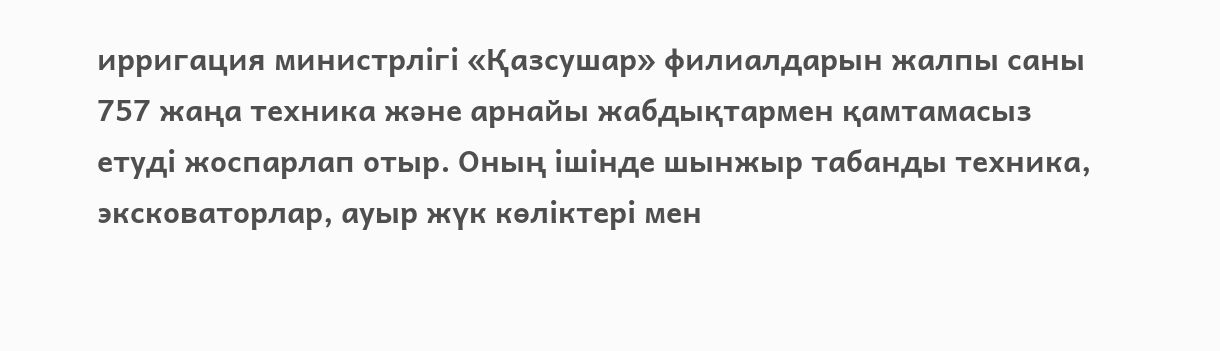ирригация министрлігі «Қазсушар» филиалдарын жалпы саны 757 жаңа техника және арнайы жабдықтармен қамтамасыз етуді жоспарлап отыр. Оның ішінде шынжыр табанды техника, эксковаторлар, ауыр жүк көліктері мен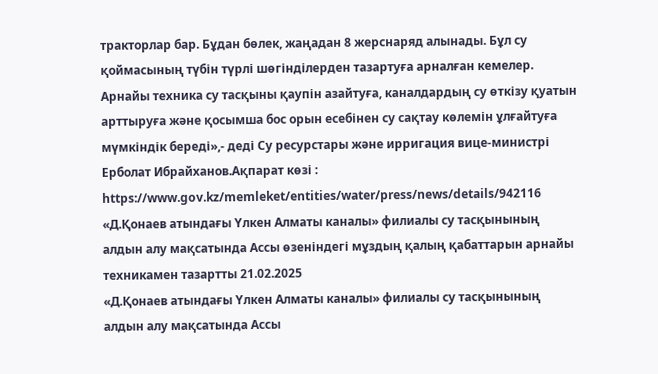тракторлар бар. Бұдан бөлек, жаңадан 8 жерснаряд алынады. Бұл су қоймасының түбін түрлі шөгінділерден тазартуға арналған кемелер. Арнайы техника су тасқыны қаупін азайтуға, каналдардың су өткізу қуатын арттыруға және қосымша бос орын есебінен су сақтау көлемін ұлғайтуға мүмкіндік береді»,- деді Су ресурстары және ирригация вице-министрі Ерболат Ибрайханов.Ақпарат көзі : https://www.gov.kz/memleket/entities/water/press/news/details/942116
«Д.Қонаев атындағы Үлкен Алматы каналы» филиалы су тасқынының алдын алу мақсатында Ассы өзеніндегі мұздың қалың қабаттарын арнайы техникамен тазартты 21.02.2025
«Д.Қонаев атындағы Үлкен Алматы каналы» филиалы су тасқынының алдын алу мақсатында Ассы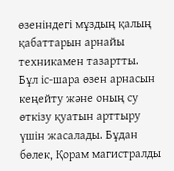өзеніндегі мұздың қалың қабаттарын арнайы техникамен тазартты. Бұл іс-шара өзен арнасын кеңейту және оның су өткізу қуатын арттыру үшін жасалады. Бұдан бөлек, Қорам магистралды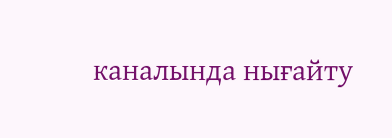каналында нығайту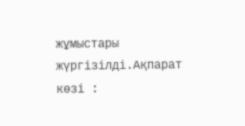жұмыстары жүргізілді.Ақпарат көзі :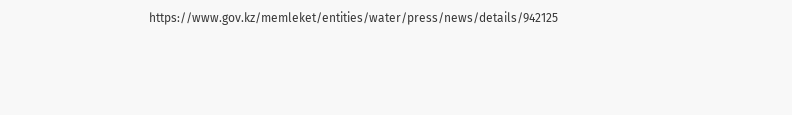https://www.gov.kz/memleket/entities/water/press/news/details/942125